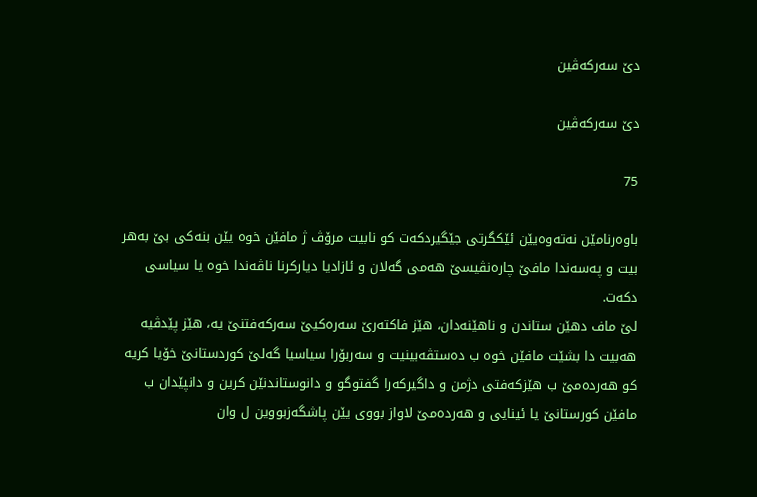دێ سه‌ركه‌ڤین

دێ سه‌ركه‌ڤین

75

باوه‌رنامێن نه‌ته‌وه‌یێن ئێكگرتى جێگیردكه‌ت كو نابیت مرۆڤ ژ مافێن خوه‌ یێن بنه‌كى بێ به‌هر بیت و په‌سه‌ندا مافێ چاره‌نڤیسێ هه‌مى گه‌لان و ئازادیا دیاركرنا ناڤه‌ندا خوه‌ یا سیاسى دكه‌ت.
لێ ماف دهێن ستاندن و ناهێنه‌دان، هێز فاكته‌رێ سه‌ره‌كیێ سه‌ركه‌فتنێ یه‌، هێز پێدڤیه‌ هه‌بیت دا بشێت مافێن خوه‌ ب ده‌ستڤه‌بینیت و سه‌ربۆرا سیاسیا گه‌لێ كوردستانێ خۆیا كریه‌ كو هه‌رده‌مێ ب هێزكه‌فتى دژمن و داگیركه‌را گفتوگو و دانوستاندنێن كرین و دانپێدان ب مافێن كورستانێ یا ئینایى و هه‌رده‌مێ لاواز بووى یێن پاشگه‌زبووین ل وان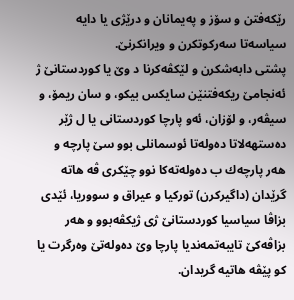رێكه‌فتن و سۆز و په‌یمانان و درێژى یا دایه‌ سیاسه‌تا سه‌ركوتكرن و ویرانكرنێ.
پشتى دابه‌شكرن و لێكڤه‌كرنا د وێ یا كوردستانێ ژ ئه‌نجامێ ریكه‌فتنێن سایكس بیكو، و سان ریمۆ، و سیڤه‌ر، و لۆزان، ئه‌و پارچا كوردستانى یا ل ژێر ده‌ستهه‌لاتا ده‌وله‌تا ئوسمانلى بوو سێ پارچه‌ و هه‌ر پارچه‌ك ب ده‌وله‌ته‌كا نوو چێكرى ڤه‌ هاته‌ گرێدان (داگیركرن) توركیا و عیراق و سووریا، ئێدى بزاڤا سیاسیا كوردستانێ ژى ژیكڤه‌بوو و هه‌ر بزاڤه‌كێ تایبه‌تمه‌ندیا پارچا وێ ده‌وله‌تێ وه‌رگرت یا كو پێڤه‌ هاتیه‌ گریدان.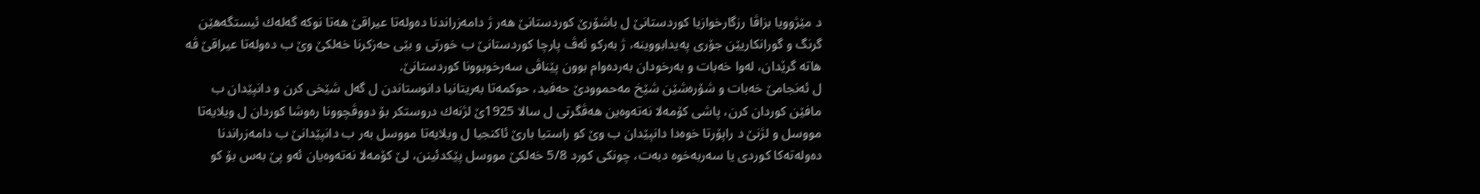د مێژوویا بزاڤا رزگارخوازیا كوردستانێ ل باشۆرێ كوردستانێ هه‌ر ژ دامه‌زراندنا ده‌وله‌تا عیراقێ هه‌تا نوكه‌ گه‌له‌ك ئیستگه‌هێن گرنگ و گورانكاریێن جۆرى په‌یدابووینه‌، ژ به‌ركو ئه‌ڤ پارچا كوردستانێ ب خورتى و بێى حه‌زكرنا خه‌لكێ وێ ب ده‌وله‌تا عیراقێ ڤه‌ هاته‌ گرێدان، له‌وا خه‌بات و به‌رخودان به‌رده‌وام بوون پێناڤى سه‌رخوبوونا كوردستانێ.
ل ئه‌نجامێ خه‌بات و شۆره‌شێن شێخ مه‌حموودێ حه‌فید، حوكمه‌تا به‌ریتانیا دانوستاندن ل گه‌ل شێخى كرن و دانپێدان ب مافێن كوردان كرن، پاشى كۆمه‌لا نه‌ته‌وه‌ین هه‌ڤگرتى ل سالا 1925ێ لژنه‌ك دروستكر بۆ دووڤچوونا ره‌وشا كوردان ل ویلایه‌تا مووسل و لژنێ د راپۆرتا خوه‌دا دانپێدان ب وێ كو راستیا بارێ ئاكنجیا ل ویلایه‌تا مووسل به‌ر ب دانپێدانێ ب دامه‌زراندنا ده‌وله‌ته‌كا كوردى یا سه‌ربه‌خوه‌ دبه‌ت، چونكى كورد 5/8 خه‌لكێ مووسل پێكدئینن، لێ كۆمه‌لا نه‌ته‌وه‌یان ئه‌و پێ به‌س بۆ كو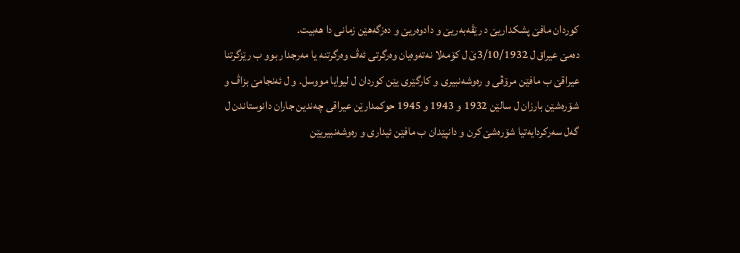كوردان مافێ پشكداریێ د رێڤه‌به‌ریێ و دادوه‌ریێ و ده‌زگه‌هێن زمانى دا هه‌بیت.
ده‌مێ عیراق ل 3/10/1932ێ ل كۆمه‌لا نه‌ته‌وه‌یان وه‌رگرتى ئه‌ڤ وه‌رگرتنه‌ یا مه‌رجدار بوو ب رێزگرتنا عیراقێ ب مافێن مرۆڤى و ره‌وشه‌نبیرى و كارگێرى یێن كوردان ل لیوایا مووسل. و ل ئه‌نجامێ بزاڤ و شۆره‌شێن بارزان ل سالێن 1932 و 1943 و 1945 حوكمدارێن عیراقى چه‌ندین جاران دانوستاندن ل گه‌ل سه‌ركردایه‌تیا شۆره‌شێ كرن و دانپێدان ب مافێن ئیدارى و ره‌وشه‌نبیریێن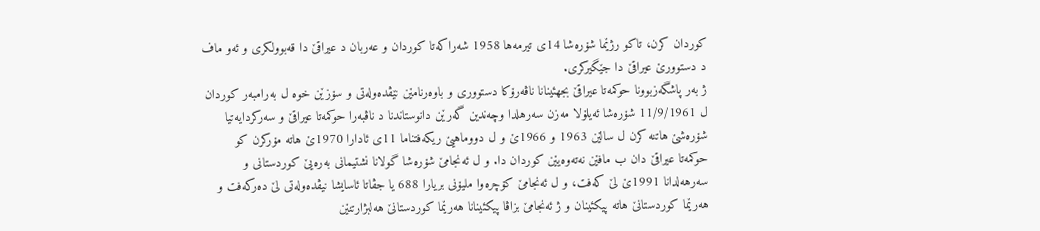كوردان كرن، تاكو رژێما شۆره‌شا 14ى تیرمه‌ها 1958 شه‌راكه‌تا كوردان و عه‌ربان د عیراقێ دا قه‌بوولكرى و ئه‌و ماف د دستوورێ عیراقێ دا جێگیركرى.
ژ به‌ر پاشگه‌زبوونا حوكمه‌تا عیراقێ بجهئینانا ناڤه‌رۆكا دستوورى و باوه‌رنامێن نێڤده‌وله‌تى و سۆزێن خوه‌ ل به‌رامبه‌ر كوردان ل 11/9/1961 شۆره‌شا ئه‌یلۆلا مه‌زن سه‌رهلدا وچه‌ندین گه‌رێن دانوستاندنا د ناڤبه‌را حوكمه‌تا عیراقێ و سه‌ركردایه‌تیا شۆره‌شێ هاتنه‌ كرن ل سالێن 1963 و 1966ێ و ل دووماهیێ ریكه‌فتناما 11ى ئادارا 1970ێ هاته‌ مۆركرن كو حوكمه‌تا عیراقێ دان ب مافێن نه‌ته‌وه‌یێن كوردان دا. و ل ئه‌نجامێ شۆره‌شا گولانا نشتیمانى به‌ره‌یێ كوردستانى و سه‌رهه‌لدانا 1991ێ لێ كه‌فت، و ل ئه‌نجامێ كۆچره‌وا ملیۆنى بریارا 688 یا جڤاتا ئاسایشا نیڤده‌وله‌تى لێ ده‌ركه‌فت و هه‌رێما كوردستانێ هاته‌ پیكئینان و ژ ئه‌نجامێ بزاڤا پیكئینانا هه‌رێما كوردستانێ هه‌لبژارتنێن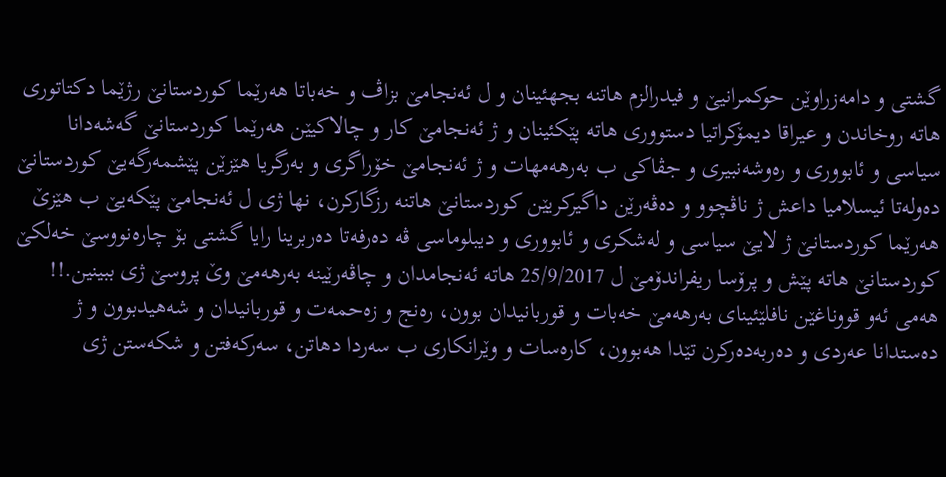گشتى و دامه‌زراوێن حوكمرانیێ و فیدرالزم هاتنه‌ بجهئینان و ل ئه‌نجامێ بزاڤ و خه‌باتا هه‌رێما كوردستانێ رژێما دكتاتورى هاته‌ روخاندن و عیراقا دیمۆكراتیا دستوورى هاته‌ پێكئینان و ژ ئه‌نجامێ كار و چالاكیێن هه‌رێما كوردستانێ گه‌شه‌دانا سیاسى و ئابوورى و ره‌وشه‌نبیرى و جڤاكى ب به‌رهه‌مهات و ژ ئه‌نجامێ خۆراگرى و به‌رگریا هێزێن پێشمه‌رگه‌یێ كوردستانێ ده‌وله‌تا ئیسلامیا داعش ژ ناڤچوو و ده‌ڤه‌رێن داگیركریێن كوردستانێ هاتنه‌ رزگاركرن، نها ژى ل ئه‌نجامێ پێكه‌یێ ب هێزێ هه‌رێما كوردستانێ ژ لایێ سیاسى و له‌شكرى و ئابوورى و دیبلوماسى ڤه‌ ده‌رفه‌تا ده‌ربرینا رایا گشتى بۆ چاره‌نووسێ خه‌لكێ كوردستانێ هاته‌ پێش و پرۆسا ریفراندۆمێ ل 25/9/2017 هاته‌ ئه‌نجامدان و چاڤه‌رێینه‌ به‌رهه‌مێ وێ پروسێ ژى ببینین.!!
هه‌مى ئه‌و قووناغێن نافلێئیناى به‌رهه‌مێ خه‌بات و قوربانیدان بوون، ره‌نج و زه‌حمه‌ت و قوربانیدان و شه‌هیدبوون و ژ ده‌ستدانا عه‌ردى و ده‌ربه‌ده‌ركرن تێدا هه‌بوون، كاره‌سات و وێرانكارى ب سه‌ردا دهاتن، سه‌ركه‌فتن و شكه‌ستن ژى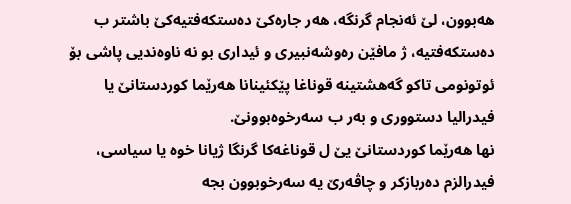هه‌بوون، لێ ئه‌نجام گرنگه‌، هه‌ر جاره‌كێ ده‌ستكه‌فتیه‌كێ باشتر ب ده‌ستكه‌فتیه‌، ژ مافێن ره‌وشه‌نبیرى و ئیدارى بو نه‌ ناوه‌ندیى پاشى بۆ ئوتونومى تاكو گه‌هشتینه‌ قوناغا پێكئینانا هه‌رێما كوردستانێ یا فیدرالیا دستوورى و به‌ر ب سه‌رخوه‌بوونێ.
نها هه‌رێما كوردستانێ یێ ل قوناغه‌كا گرنگا ژیانا خوه‌ یا سیاسى، فیدرالزم ده‌ربازكر و چاڤه‌رێ یه‌ سه‌رخوبوون بجه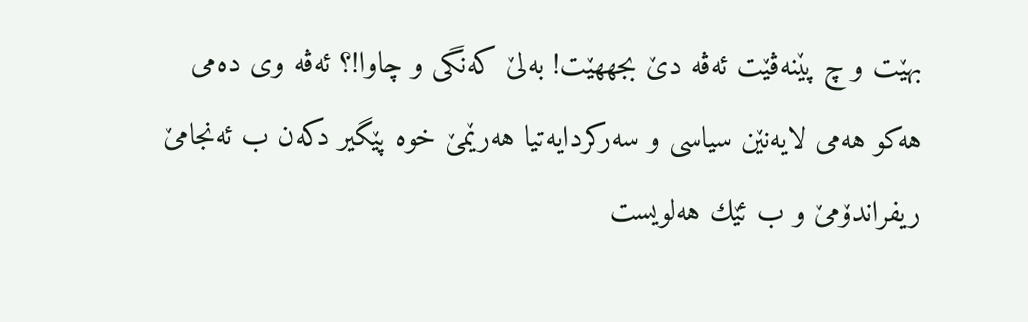بهێت و چ پێنه‌ڤێت ئه‌ڤه‌ دێ بجههێت! به‌لێ كه‌نگى و چاوا!؟ ئه‌ڤه‌ وى ده‌مى هه‌كو هه‌مى لایه‌نێن سیاسى و سه‌ركردایه‌تیا هه‌رێمێ خوه‌ پێگیر دكه‌ن ب ئه‌نجامێ ریفراندۆمێ و ب ئێك هه‌لویست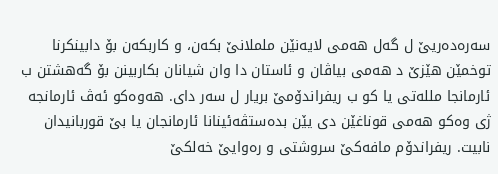سه‌ره‌ده‌ریێ ل گه‌ل هه‌مى لایه‌نێن ململانێ بكه‌ن، و كاربكه‌ن بۆ دابینكرنا توخمێن هێزێ د هه‌مى بیاڤان و ئاستان دا وان شیانان بكاربینن بۆ گه‌هشتن ب ئارمانجا ملله‌تى یا كو ب ریفراندۆمێ بریار ل سه‌ر داى. هه‌وه‌كو ئه‌ڤ ئارمانجه‌ ژى وه‌كو هه‌مى قوناغێن دى یێن بده‌ستڤه‌ئینانا ئارمانجان یا بێ قوربانیدان نابیت. ریفراندۆم مافه‌كێ سروشتى و ره‌وایێ خه‌لكێ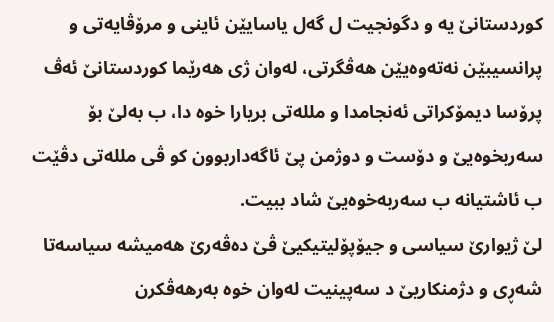كوردستانێ یه‌ و دگونجیت ل گه‌ل یاسایێن ئاینى و مرۆڤایه‌تى و پرانسیبێن نه‌ته‌وه‌یێن هه‌ڤگرتى، له‌وان ژى هه‌رێما كوردستانێ ئه‌ڤ پرۆسا دیمۆكراتى ئه‌نجامدا و ملله‌تى بریارا خوه‌ دا، ب به‌لێ بۆ سه‌ربخوه‌یێ و دۆست و دوژمن پێ ئاگه‌داربوون كو ڤى ملله‌تى دڤێت ب ئاشتیانه‌ ب سه‌ربه‌خوه‌یێ شاد ببیت.
لێ ژیوارێ سیاسى و جیۆپۆلیتیكیێ ڤێ ده‌ڤه‌رێ هه‌میشه‌ سیاسه‌تا شه‌ڕى و دژمنكاریێ د سه‌پینیت له‌وان خوه‌ به‌رهه‌ڤكرن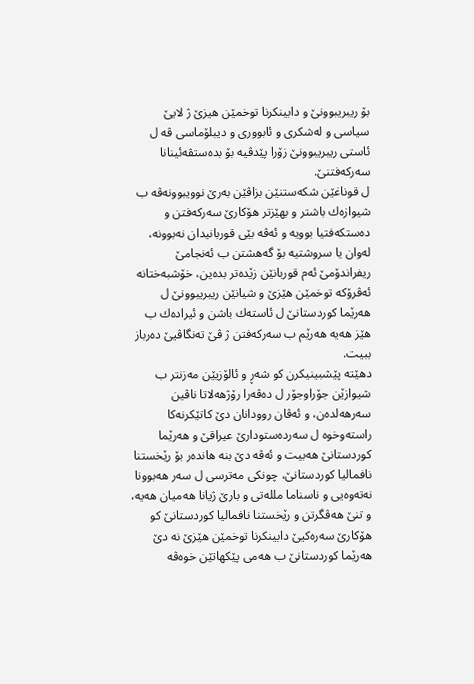بۆ ریبریبوونێ و دابینكرنا توخمێن هیزێ ژ لایێ سیاسى و له‌شكرى و ئابوورى و دیبلۆماسى ڤه‌ ل ئاستى ریبریبوونێ زۆرا پێدڤیه‌ بۆ بده‌ستڤه‌ئینانا سه‌ركه‌فتنێ.
ل قوناغێن شكه‌ستنێن بزاڤێن به‌رێ نوویبوونه‌ڤه‌ ب شیوازه‌ك باشتر و بهێزتر هۆكارێ سه‌ركه‌فتن و ده‌ستكه‌فتیا بوویه‌ و ئه‌ڤه‌ بێى قوربانیدان نه‌بوونه‌، له‌وان یا سروشتیه‌ بۆ گه‌هشتن ب ئه‌نجامێ ریفراندۆمێ ئه‌م قوربانێن زێده‌تر بده‌ین، خۆشبه‌ختانه‌ ئه‌ڤرۆكه‌ توخمێن هێزێ و شیانێن ریبریبوونێ ل هه‌رێما كوردستانێ ل ئاسته‌ك باشن و ئیراده‌ك ب هێز هه‌یه‌ هه‌رێم ب سه‌ركه‌فتن ژ ڤێ ته‌نگاڤیێ ده‌رباز ببیت.
دهێته‌ پێشبینیكرن كو شه‌ڕ و ئالۆزیێن مه‌زنتر ب شیوازێن جۆراوجۆر ل ده‌ڤه‌را رۆژهه‌لاتا ناڤین سه‌رهه‌لده‌ن، و ئه‌ڤان روودانان دێ كاتێكرنه‌كا راسته‌وخوه‌ ل سه‌رده‌ستودارێ عیراقێ و هه‌رێما كوردستانێ هه‌بیت و ئه‌ڤه‌ دێ بنه‌ هانده‌ر بۆ رێخستنا نافمالیا كوردستانێ، چونكى مه‌ترسى ل سه‌ر هه‌بوونا نه‌ته‌وه‌یى و ناسناما ملله‌تى و بارێ ژیانا هه‌میان هه‌یه‌، و تنێ هه‌ڤگرتن و رێخستنا نافمالیا كوردستانێ كو هۆكارێ سه‌ره‌كیێ دابینكرنا توخمێن هێزێ نه‌ دێ هه‌رێما كوردستانێ ب هه‌مى پێكهاتێن خوه‌ڤه‌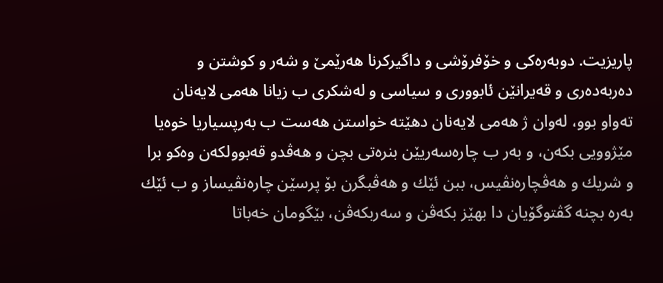پاریزیت. دوبه‌ره‌كى و خۆفرۆشى و داگیركرنا هه‌رێمێ و شه‌ر و كوشتن و ده‌ربه‌ده‌رى و قه‌یرانێن ئابوورى و سیاسى و له‌شكرى ب زیانا هه‌مى لایه‌نان ته‌واو بوو، له‌وان ژ هه‌مى لایه‌نان دهێته‌ خواستن هه‌ست ب به‌رپسیاریا خوه‌یا مێژوویى بكه‌ن، و به‌ر ب چاره‌سه‌ریێن بنره‌تى بچن و هه‌ڤدو قه‌بوولكه‌ن وه‌كو برا و شریك و هه‌ڤچاره‌نڤیس، ببن ئێك و هه‌ڤبگرن بۆ پرسێن چاره‌نڤیساز و ب ئێك به‌ره‌ بچنه‌ گڤتوگۆیان دا بهێز بكه‌ڤن و سه‌ربكه‌ڤن، بێگومان خه‌باتا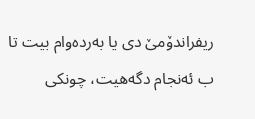ریفراندۆمێ دى یا به‌رده‌وام بیت تا ب ئه‌نجام دگه‌هیت، چونكى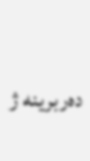ده‌ربرینه‌ ژ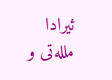ئیرادا ملله‌تى و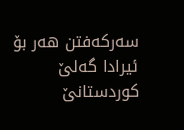سه‌ركه‌فتن هه‌ر بۆ ئیرادا گه‌لێ كوردستانێ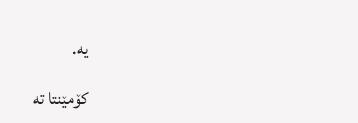یه‌.

کۆمێنتا تە